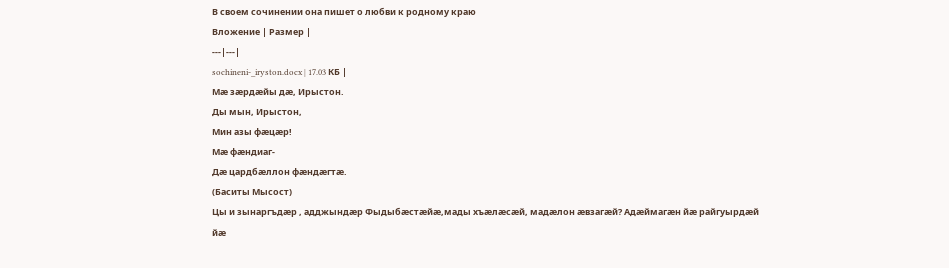В своем сочинении она пишет о любви к родному краю
Вложение | Размер |
---|---|
sochineni-_iryston.docx | 17.03 КБ |
Мæ зæрдæйы дæ, Ирыстон.
Ды мын, Ирыстон,
Мин азы фæцæр!
Мæ фæндиаг-
Дæ цардбæллон фæндæгтæ.
(Баситы Мысост)
Цы и зынаргъдæр , адджындæр Фыдыбæстæйæ,мады хъæлæсæй, мадæлон æвзагæй? Адæймагæн йæ райгуырдæй йæ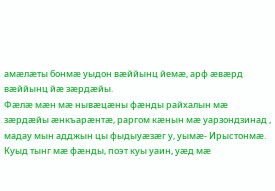амæлæты бонмæ уыдон вæййынц йемæ, арф æвæрд вæййынц йæ зæрдæйы.
Фæлæ мæн мæ нывæцæны фæнды райхалын мæ зæрдæйы æнкъарæнтæ, раргом кæнын мæ уарзондзинад , мадау мын адджын цы фыдыуæзæг у, уымæ- Ирыстонмæ.
Куыд тынг мæ фæнды, поэт куы уаин, уæд мæ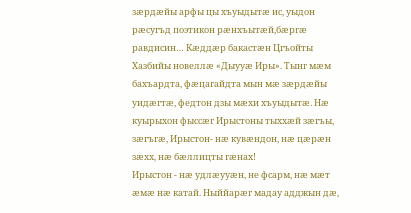зæрдæйы арфы цы хъуыдытæ ис, уыдон рæсугъд поэтикон рæнхъытæй,бæргæ равдисин… Кæддæр бакастæн Цгъойты Хазбийы новеллæ «Дыууæ Иры». Тынг мæм бахъардта, фæцагайдта мын мæ зæрдæйы уидæгтæ, федтон дзы мæхи хъуыдытæ. Нæ куырыхон фыссæг Ирыстоны тыххæй зæгъы, зæгъгæ, Ирыстон- нæ кувæндон, нæ цæрæн зæхх, нæ бæллицты гæнах!
Ирыстон - нæ удлæууæн, не фсарм, нæ мæт æмæ нæ катай. Ныййарæг мадау адджын дæ,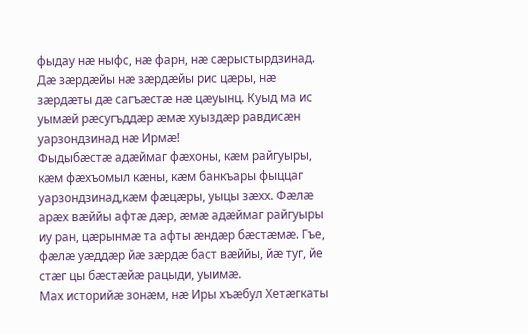фыдау нæ ныфс, нæ фарн, нæ сæрыстырдзинад. Дæ зæрдæйы нæ зæрдæйы рис цæры, нæ зæрдæты дæ сагъæстæ нæ цæуынц. Куыд ма ис уымæй рæсугъддæр æмæ хуыздæр равдисæн уарзондзинад нæ Ирмæ!
Фыдыбæстæ адæймаг фæхоны, кæм райгуыры, кæм фæхъомыл кæны, кæм банкъары фыццаг уарзондзинад,кæм фæцæры, уыцы зæхх. Фæлæ арæх вæййы афтæ дæр, æмæ адæймаг райгуыры иу ран, цæрынмæ та афты æндæр бæстæмæ. Гъе, фæлæ уæддæр йæ зæрдæ баст вæййы, йæ туг, йе стæг цы бæстæйæ рацыди, уыимæ.
Мах историйæ зонæм, нæ Иры хъæбул Хетæгкаты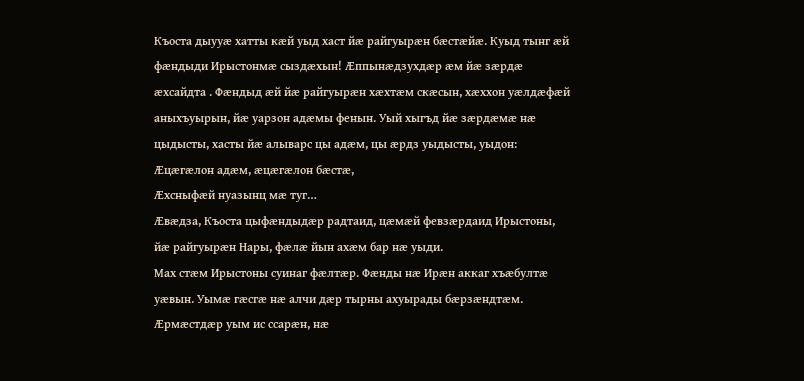Къоста дыууæ хатты кæй уыд хаст йæ райгуырæн бæстæйæ. Куыд тынг æй фæндыди Ирыстонмæ сыздæхын! Æппынæдзухдæр æм йæ зæрдæ æхсайдта . Фæндыд æй йæ райгуырæн хæхтæм скæсын, хæххон уæлдæфæй аныхъуырын, йæ уарзон адæмы фенын. Уый хыгъд йæ зæрдæмæ нæ цыдысты, хасты йæ алыварс цы адæм, цы æрдз уыдысты, уыдон:
Æцæгæлон адæм, æцæгæлон бæстæ,
Æхсныфæй нуазынц мæ туг…
Æвæдза, Къоста цыфæндыдæр радтаид, цæмæй февзæрдаид Ирыстоны, йæ райгуырæн Нары, фæлæ йын ахæм бар нæ уыди.
Мах стæм Ирыстоны суинаг фæлтæр. Фæнды нæ Ирæн аккаг хъæбултæ уæвын. Уымæ гæсгæ нæ алчи дæр тырны ахуырады бæрзæндтæм. Æрмæстдæр уым ис ссарæн, нæ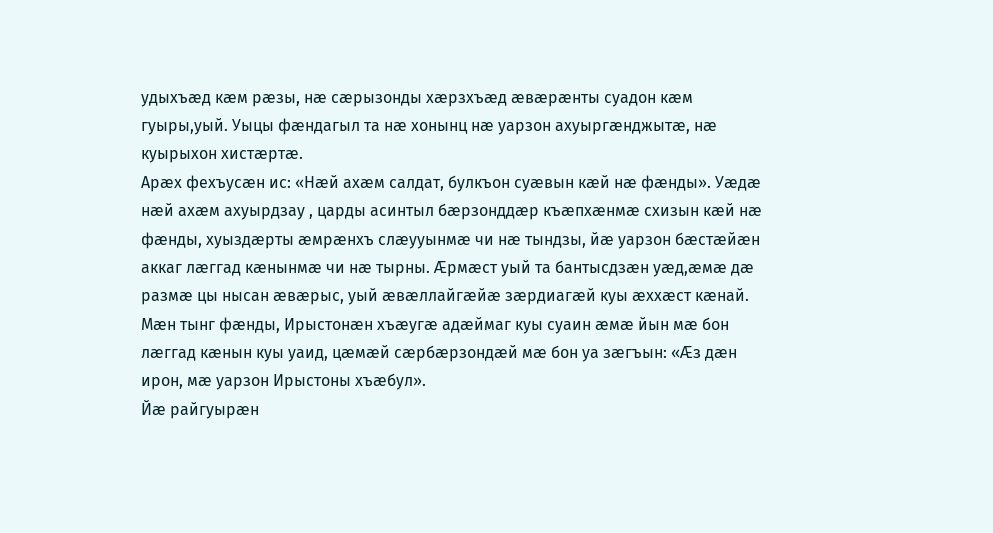удыхъæд кæм рæзы, нæ сæрызонды хæрзхъæд æвæрæнты суадон кæм гуыры,уый. Уыцы фæндагыл та нæ хонынц нæ уарзон ахуыргæнджытæ, нæ куырыхон хистæртæ.
Арæх фехъусæн ис: «Нæй ахæм салдат, булкъон суæвын кæй нæ фæнды». Уæдæ нæй ахæм ахуырдзау , царды асинтыл бæрзонддæр къæпхæнмæ схизын кæй нæ фæнды, хуыздæрты æмрæнхъ слæууынмæ чи нæ тындзы, йæ уарзон бæстæйæн аккаг лæггад кæнынмæ чи нæ тырны. Æрмæст уый та бантысдзæн уæд,æмæ дæ размæ цы нысан æвæрыс, уый æвæллайгæйæ зæрдиагæй куы æххæст кæнай.
Мæн тынг фæнды, Ирыстонæн хъæугæ адæймаг куы суаин æмæ йын мæ бон лæггад кæнын куы уаид, цæмæй сæрбæрзондæй мæ бон уа зæгъын: «Æз дæн ирон, мæ уарзон Ирыстоны хъæбул».
Йæ райгуырæн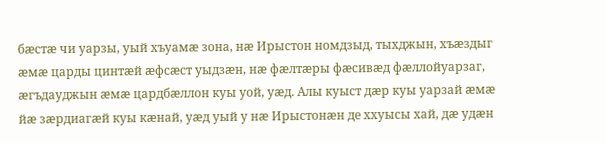бæстæ чи уарзы, уый хъуамæ зона, нæ Ирыстон номдзыд, тыхджын, хъæздыг æмæ царды цинтæй æфсæст уыдзæн, нæ фæлтæры фæсивæд фæллойуарзаг, æгъдауджын æмæ цардбæллон куы уой, уæд. Алы куыст дæр куы уарзай æмæ йæ зæрдиагæй куы кæнай, уæд уый у нæ Ирыстонæн де ххуысы хай, дæ удæн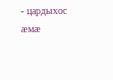- цардыхос æмæ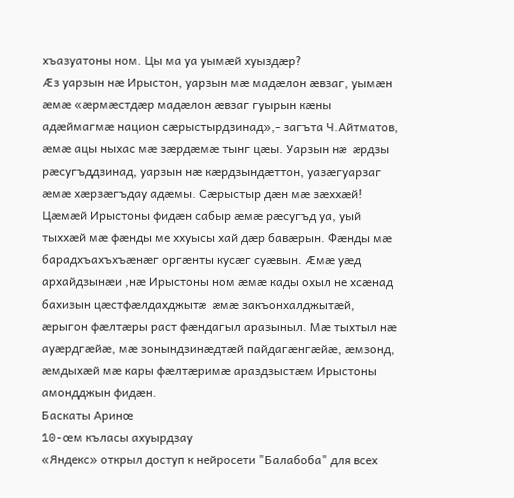хъазуатоны ном. Цы ма уа уымæй хуыздæр?
Æз уарзын нæ Ирыстон, уарзын мæ мадæлон æвзаг, уымæн æмæ «æрмæстдæр мадæлон æвзаг гуырын кæны адæймагмæ национ сæрыстырдзинад»,- загъта Ч.Айтматов, æмæ ацы ныхас мæ зæрдæмæ тынг цæы. Уарзын нæ æрдзы рæсугъддзинад, уарзын нæ кæрдзындæттон, уазæгуарзаг æмæ хæрзæгъдау адæмы. Сæрыстыр дæн мæ зæххæй!
Цæмæй Ирыстоны фидæн сабыр æмæ рæсугъд уа, уый тыххæй мæ фæнды ме ххуысы хай дæр бавæрын. Фæнды мæ барадхъахъхъæнæг оргæнты кусæг суæвын. Æмæ уæд архайдзынæи ,нæ Ирыстоны ном æмæ кады охыл не хсæнад бахизын цæстфæлдахджытæ æмæ закъонхалджытæй, æрыгон фæлтæры раст фæндагыл аразыныл. Мæ тыхтыл нæ ауæрдгæйæ, мæ зонындзинæдтæй пайдагæнгæйæ, æмзонд, æмдыхæй мæ кары фæлтæримæ араздзыстæм Ирыстоны амондджын фидæн.
Баскаты Аринœ
10-œм къласы ахуырдзау
«Яндекс» открыл доступ к нейросети "Балабоба" для всех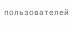пользователей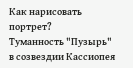Как нарисовать портрет?
Туманность "Пузырь" в созвездии Кассиопея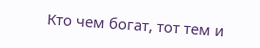Кто чем богат, тот тем и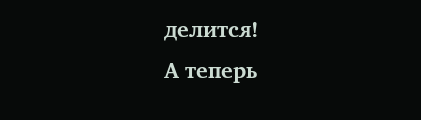делится!
А теперь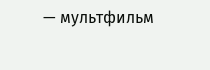— мультфильм